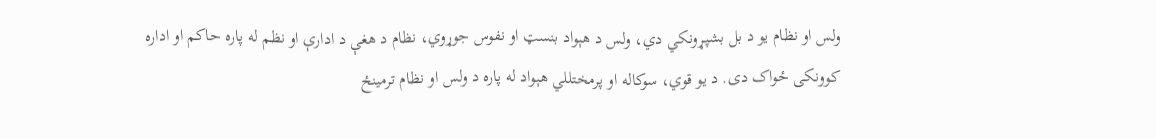ولس او نظام یو د بل بشپـړونکي دي، ولس د هېواد بنسټ او نفوس جوړوي، نظام د هغې د ادارې او نظم له پاره حاکم او اداره کوونکی ځواک دی. د یو قوي، سوکاله او پرمختللي هېواد له پاره د ولس او نظام ترمينځ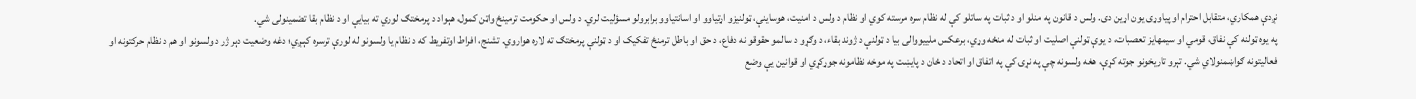نږدې همکاري، متقابل احترام او پیاوړی یون اړین دی. ولس د قانون په منلو او د ثبات په ساتلو کې له نظام سره مرسته کوي او نظام د ولس د امنیت، هوساینې، ټولنیزو اړتیاوو او اسانتیاوو برابرولو مسؤلیت لري. د ولس او حکومت ترمينځ واټن کمول، هېواد د پرمختګ لوري ته بیایې او د نظام بقا تضمینولی شي.
په یوه ټولنه کې نفاق، قومي او سیمهایز تعصبات، د يوې ټولنې اصليت او ثبات له منځه وړي، برعکس ملييووالى بيا د ټولنې د ژوند بقاء، د وګړو د سالمو حقوقو نه دفاع، د حق او باطل ترمنځ تفکيک او د ټولنې پرمختګ ته لاره هواروي. تشنج، افراط اوتفريط که د نظام یا ولسونو له لورې ترسره کېـږي؛ دغه وضعیت دېر ژر د ولسونو او هم د نظام حرکتونه او فعالیتونه ګواښمنولاي شي. تېرو تاریخونو جوته کړې، هغه ولسونه چې په نړۍ کې په اتفاق او اتحاد د ځان د پايښت په موخه نظامونه جوړکړي او قوانين یې وضع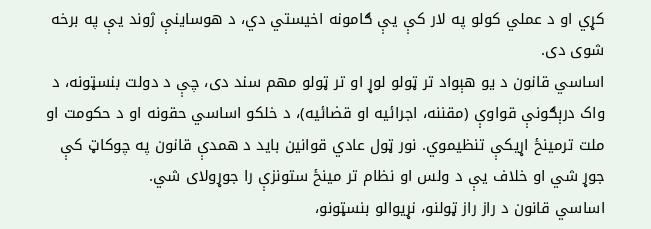کړي او د عملي کولو په لار کې یې ګامونه اخیستي دي، د هوساینې ژوند یې په برخه شوی دی.
اساسي قانون د يو هېواد تر ټولو لوړ او تر ټولو مهم سند دی، چې د دولت بنسټونه، د واک درېګونې قواوې (مقننه، اجرائیه او قضائيه)، د خلکو اساسي حقونه او د حکومت او ملت ترمينځ اړیکې تنظیموي. نور ټول عادي قوانین باید د همدې قانون په چوکاټ کې جوړ شي او خلاف یې د ولس او نظام تر مینځ ستونزې را جوړولای شي.
اساسي قانون د راز راز ټولنو، نړیوالو بنسټونو،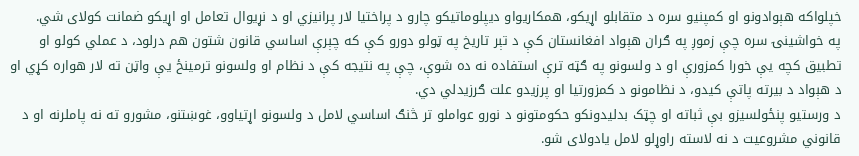خپلواکه هېوادونو او کمپنيو سره د متقابلو اړیکو، همکاریواو دیپلوماتیکو چارو د پراختیا لار پرانیزي او د نړیوال تعامل او اړیکو ضمانت کولای شي.
په خواشینۍ سره چې زموږ په ګران هېواد افغانستان کې د تېر تاریخ په ټولو دورو کې که چېرې اساسي قانون شتون هم درلود، د عملي کولو او تطبیق کچه یې خورا کمزورې او د ولسونو په ګټه ترې استفاده نه ده شوې، چې په نتیجه کې د نظام او ولسونو ترمينځ یې واټن ته لار هواره کړي او د هېواد د بیرته پاتې کیدو، د نظامونو د کمزورتیا او پرزیدو علت ګرزیدلي دي.
د ورستیو پنځولسیزو بې ثباته او چټک بدلیدونکو حکومتونو د نورو عواملو تر څنګ اساسي لامل د ولسونو اړتیاوو، غوښتنو، مشورو ته نه پاملرنه او د قانوني مشروعیت د نه لاسته راوړلو لامل یادولای شو.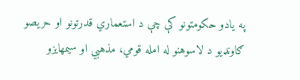په یادو حکومتونو کې چې د استعماري قدرتونو او حریصو ګاونډیو د لاسوهنو له امله قومي، مذهبي او سیمهایزو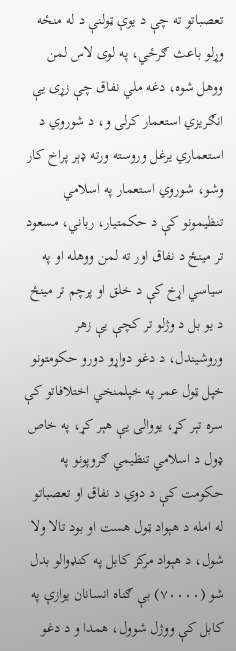تعصباتو ته چې د یوې ټولنې د له منځه وړلو باعث ګرځي، په لوی لاس لمن ووهل شوه، دغه ملي نفاق چې زړی یې انګریزي استعمار کرلی و، د شوروي د استعماري یرغل وروسته ورته ډېر پراخ کار وشو، شوروي استعمار په اسلامي تنظیمونو کې د حکمتیار، رباني، مسعود تر مینځ د نفاق اور ته لمن ووهله او په سیاسي اړخ کې د خلق او پرچم تر مینځ د یو بل د وژلو تر کچې یې زهر وروشیندل، د دغو دواړو دورو حکومتونو خپل ټول عمر په خپلمنخي اختلافاتو کې سره تېر کړ، یووالی یې هېر کړ، په خاص ډول د اسلامي تنظیمي ګروپونو په حکومت کې د دوي د نفاق او تعصباتو له امله د هېواد ټول هست او بود تالا ولا شول، د هېواد مرکز کابل په کنډوالو بدل شو (۷۰۰۰۰) بې ګناه انسانان یوازې په کابل کې ووژل شوول، همدا و د دغو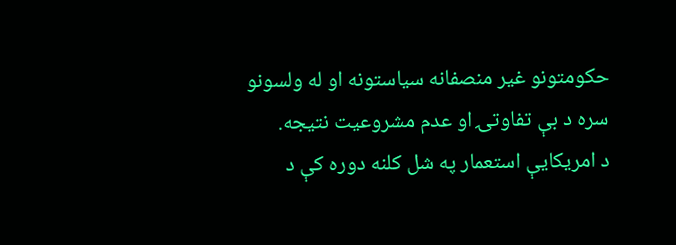حکومتونو غیر منصفانه سیاستونه او له ولسونو سره د بې تفاوتۍ او عدم مشروعیت نتیجه.
د امریکایې استعمار په شل کلنه دوره کې د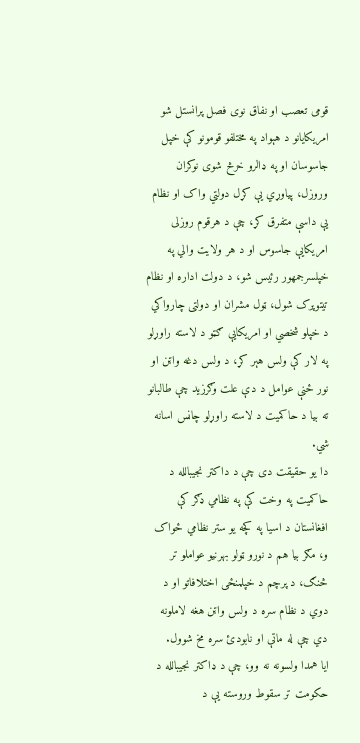قومی تعصب او نفاق نوی فصل پرانستل شو امریکایانو د هېواد په مختلفو قومونو کې خپل جاسوسان او په ډالرو خرڅ شوی نوکران وروزل، پیاوړي یې کړل دولتي واک او نظام یې داسې متفرق کړ، چې د هرقوم روزلی امریکایې جاسوس او د هر ولایت والي په خپلسرجمهور رئیس شو، د دولت اداره او نظام تیتوپرک شول، ټول مشران او دولتی چارواکي د خپلو شخصي او امریکایې ګټو د لاسته راوړلو په لار کې ولس هېر کړ، د ولس دغه واټن او نور ځنې عوامل د دې علت وګرزید چې طالبانو ته بیا د حاکمیت د لاسته راوړلو چانس اسانه شي.
دا یو حقیقت دی چې د داکتر نجیبالله د حاکمیت په وخت کې په نظامي ډګر کې افغانستان د اسیا په کچه یو ستر نظامي ځواک و، مګر بیا هم د نورو ټولو بهرنیو عواملو تر څنګ، د پرچم د خپلمنځی اختلافاتو او د دوي د نظام سره د ولس واټن هغه لاملونه دي چې له ماتې او نابودئ سره مخ شوول.
ایا همدا ولسونه نه وو، چې د ډاکتر نجیبالله د حکومت تر سقوط وروسته یې د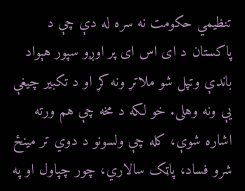تنظیمي حکومت نه سره له دې چې د پاکستان د ای اس ای پر اوږو سپور هېواد باندې وتپل شو ملاتړ ونه کړ او د تکبیر چیغې یې ونه وهلی. خو لکه د مخه چې هم ورته اشاره شوې، کله چې ولسونو د دوي تر مینځ شرو فساد، پاټک سالاري، چور چپاول او په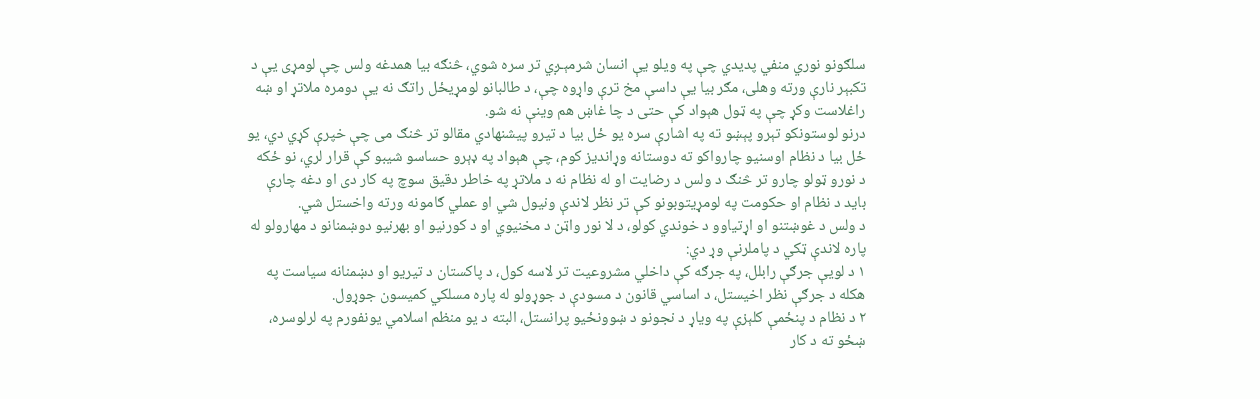سلګونو نوري منفي پدیدي چې په ویلو یې انسان شرمېـږي تر سره شوي، څنګه بیا همدغه ولس چې لومړی یې د تکبېر نارې ورته وهلی، مګر بیا یې داسې مخ ترې واړوه چې، د طالبانو لومړیځل راتګ نه یې دومره ملاتړ او ښه راغلاست وکړ چې په ټول هېواد کې حتی د چا غاښ هم وینې نه شو.
درنو لوستونکو تېرو پېښو ته په اشارې سره یو ځل بیا د تیرو پیشنهادي مقالو تر څنګ می چې خپرې کړي دي، یو ځل بیا د نظام اوسنیو چارواکو ته دوستانه وړاندیز کوم، چې هېواد په ډېرو حساسو شیبو کې قرار لري، نو ځکه د نورو ټولو چارو تر څنګ د ولس د رضایت او له نظام نه د ملاتړ په خاطر دقیق سوچ په کار دی او دغه چارې باید د نظام او حکومت په لومړیتوبونو کې تر نظر لاندې ونیول شي او عملي ګامونه ورته واخستل شي.
د ولس د غوښتنو او اړتیاوو د خوندي کولو، د لا نور واټن د مخنیوي او د کورنیو او بهرنیو دوښمنانو د مهارولو له پاره لاندې ټکي د پاملرنې وړ دي:
۱ د لویې جرګې رابلل، په جرګه کې داخلي مشروعیت تر لاسه کول، د پاکستان د تیریو او دښمنانه سیاست په هکله د جرګې نظر اخیستل، د اساسي قانون د مسودې د جوړولو له پاره مسلکي کمیسون جوړول.
۲ د نظام د پنځمې کلېزې په ویاړ د نجونو د ښوونځیو پرانستل، البته د یو منظم اسلامي یونفورم په لرلوسره، ښځو ته د کار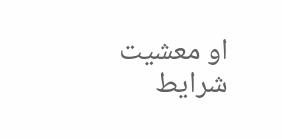او معشیت شرایط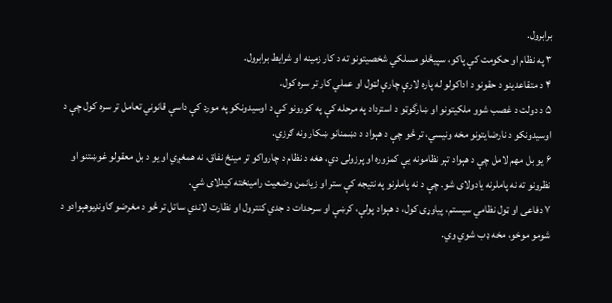برابرول.
۳ په نظام او حکومت کې پاکو، سپیڅلو مسلکي شخصیتونو ته د کار زمینه او شرایط برابرول.
۴ د متقاعدینو د حقونو د اداکولو له پاره لارې چارې لټول او عملي کار تر سره کول.
۵ د دولت د غصب شوو ملکیتونو او ښارگوټو د استرداد په مرحله کې په کورونو کې د اوسیدونکو په مورد کې داسې قانوني تعامل تر سره کول چې د اوسیدونکو د نارضایتونو مخه ونیسي، تر څو چې د هېواد د دښمنانو ښکار ونه ګرزي.
۶ یو بل مهم لامل چې د هېواد تېر نظامونه یې کمزوره او پرزولی دي، هغه د نظام د چارواکو تر مینځ نفاق، نه همغږي او یو د بل معقولو غوښتنو او نظرونو ته نه پاملرنه یادولای شو. چې د نه پاملرنو په نتیجه کې ستر او زیانمن وضعیت رامینځته کیدلای شي.
۷ دفاعی او ټول نظامي سیستم، پیاوړی کول، د هېواد پولې، کرښې او سرحدات د جدي کنترول او نظارت لاندي ساتل تر څو د مغرضو ګاونډیوهېوادو د شومو موخو، مخه ډب شوي وي.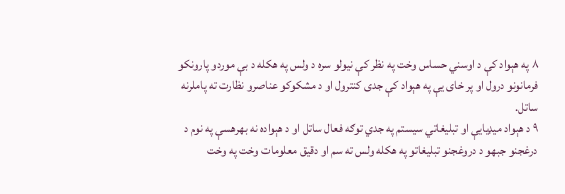۸ په هېواد کې د اوسني حساس وخت په نظر کې نیولو سره د ولس په هکله د بې موردو پارونکو فرمانونو درول او پر خای یې په هېواد کې جدی کنترول او د مشکوکو عناصرو نظارت ته پاملرنه ساتل.
۹ د هېواد میډیایې او تبلیغاتي سیستم په جدي توګه فعال ساتل او د هېواده نه بهرهسې په نوم د درغجنو جبهو د دروغجنو تبلیغاتو په هکله ولس ته سم او دقیق معلومات وخت په وخت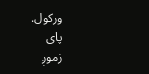ورکول.
پای
زموږ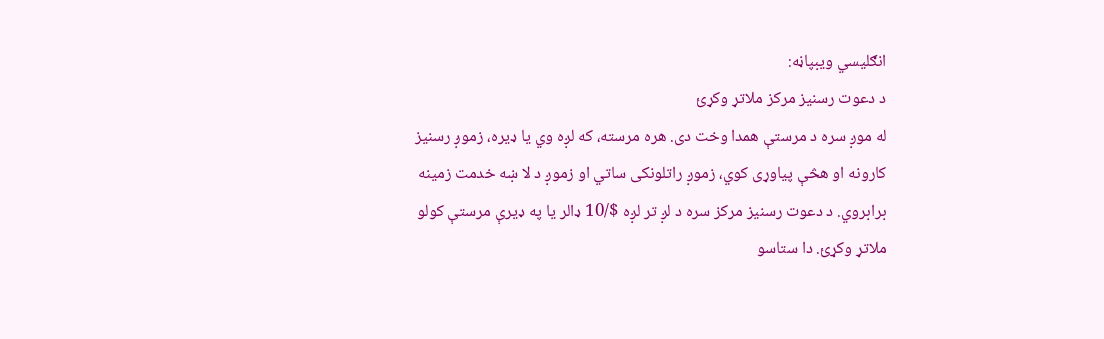انګلیسي ویبپاڼه:
د دعوت رسنیز مرکز ملاتړ وکړئ
له موږ سره د مرستې همدا وخت دی. هره مرسته، که لږه وي یا ډیره، زموږ رسنیز کارونه او هڅې پیاوړی کوي، زموږ راتلونکی ساتي او زموږ د لا ښه خدمت زمینه برابروي. د دعوت رسنیز مرکز سره د لږ تر لږه $/10 ډالر یا په ډیرې مرستې کولو ملاتړ وکړئ. دا ستاسو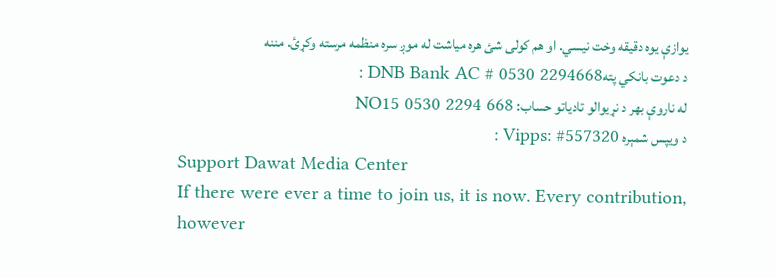یوازې یوه دقیقه وخت نیسي. او هم کولی شئ هره میاشت له موږ سره منظمه مرسته وکړئ. مننه
د دعوت بانکي پتهDNB Bank AC # 0530 2294668 :
له ناروې بهر د نړیوالو تادیاتو حساب: NO15 0530 2294 668
د ویپس شمېره Vipps: #557320 :
Support Dawat Media Center
If there were ever a time to join us, it is now. Every contribution, however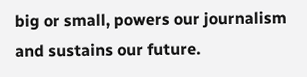big or small, powers our journalism and sustains our future.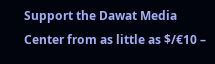Support the Dawat Media Center from as little as $/€10 –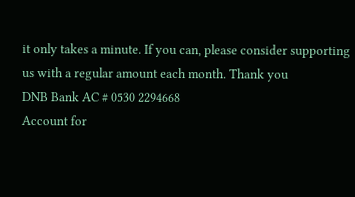it only takes a minute. If you can, please consider supporting us with a regular amount each month. Thank you
DNB Bank AC # 0530 2294668
Account for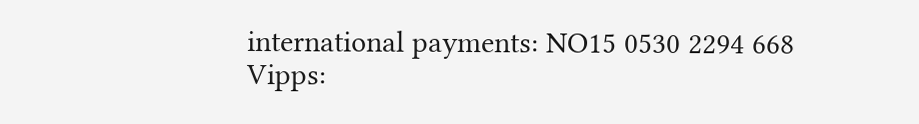international payments: NO15 0530 2294 668
Vipps: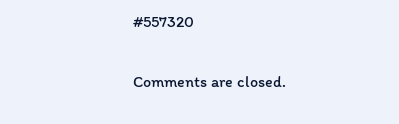#557320

Comments are closed.